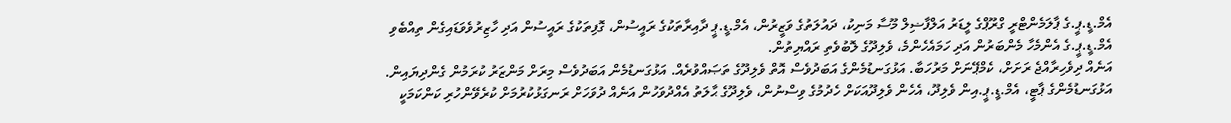އެމް.ޑީ.ޕީ.ގެ ޕާލަމެންޓްރީ ގްރޫޕްގެ ލީޑަރު އަލްފާޟިލް މޫސާ މަނިކު، ދައުލަތުގެ ވަޒީރުން، އެމް.ޑީ.ޕީ ދާއިރާތަކުގެ ރައީސުން، ގޮފިތަކުގެ ރައީސުން އަދި ހާޒިރުވެވަޑައިގެން ތިއްބެވި އެމް.ޑީ.ޕީ.ގެ އެންމެހާ މެންބަރުން އަދި ހަމައެހެންމެ، ވެލިދޫގެ ލޮބުވެތި ރައްޔިތުން.
އަނެއް ދިވެހިރާއްޖެ ރަށަށް، ކެމްޕޭނަށް މަރުހަބާ. އަޅުގަނޑުމެންގެ އަބަދުވެސް އޮތް ވެލިދޫގެ ތަޞައްވުރެއް. އަޅުގަނޑުމެން އަބަދުވެސް މިރަށް މަންޒަރު ކުރަމުން ގެންދިޔައިން. އަޅުގަނޑުމެންގެ ޕާޓީ، އެމް.ޑީ.ޕީ.އިން ވެލިދޫ، އެހެން ވެލިދޫއަކަށް ހެދުމުގެ ވިސްނުން، ވެލިދޫގެ ޙާލަތު އެއްދުވަހުން އަނެއް ދުވަހަށް ރަނގަޅުކުރުމަށް ކުރެވޭންހުރި ކަންކަމަކީ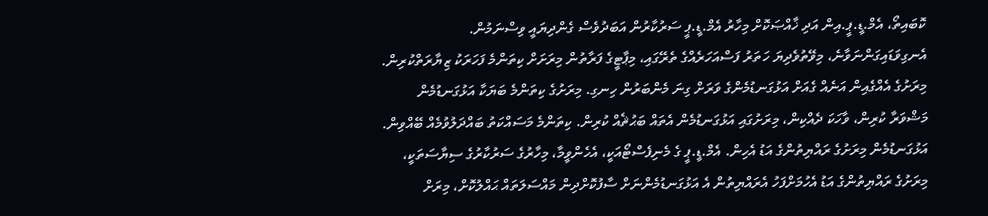ކޮބައިތޯ، އެމް.ޑީ.ޕީ.އިން އަދި ޚާއްޞަކޮށް މިހާރު އެމް.ޑީ.ޕީ ސަރުކާރުން އަބަދުވެސް ގެންދިޔައީ ވިސްނަމުން. އެނގިވަޑައިގަންނަވާނެ، މިވޭތުވެދިޔަ ހަތަރު ފަސްއަހަރެއްގެ ތެރޭގައި، މިޕާޓީގެ ފަރާތުން މިރަށަށް ކިތަންމެ ފަހަރަކު ޒިޔާރަތްކުރިން. މިރަށުގެ އެއްގެއިން އަނެއް ގެއަށް އަޅުގަނޑުމެންގެ ވަރަށް ގިނަ މެންބަރުން ހިނގި. މިރަށުގެ ކިތަންމެ ބަޔަކާ އަޅުގަނޑުމެން މަޝްވަރާ ކުރިން، ވާހަކަ ދެއްކިން، މިރަށުގައި އަޅުގަނޑުމެން އެތައް ބަޙުޘެއް ކުރިން. ކިތަންމެ މަސައްކަތު ބައްދަލުވުމެއް ބޭއްވިން. އަޅުގަނޑުމެން މިރަށުގެ ރައްޔިތުންގެ އަޑު އެހިން. އެމް.ޑީ.ޕީ ގެ މެނިފެސްޓޯއަކީ، އެހެންވީމާ، މިހާރުގެ ސަރުކާރުގެ ސިޔާސަތަކީ، މިރަށުގެ ރައްޔިތުންގެ އަޑު އެހުމަށްފަހު އެރައްޔިތުން އެ އަޅުގަނޑުމެންނަށް ސާފުކޮށްދިން މައްސަލަތައް ޙައްލުކޮށް، މިރަށް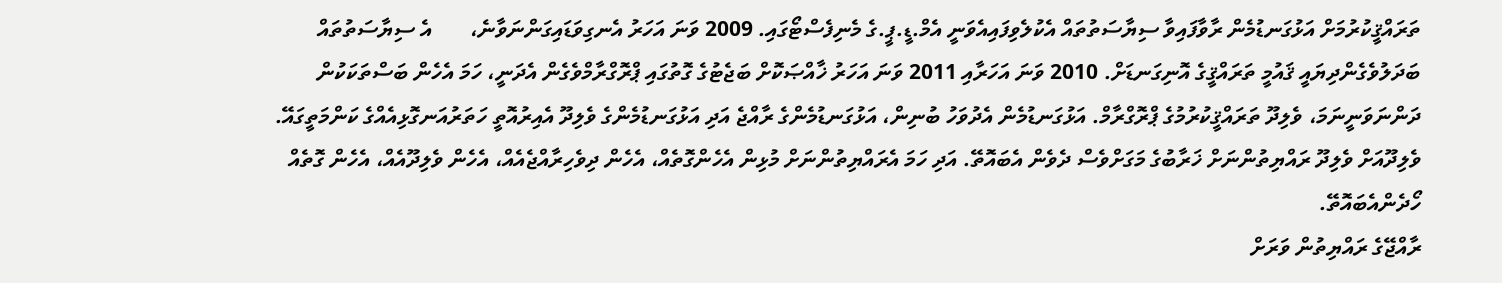ތަރައްޤީކުރުމަށް އަޅުގަނޑުމެން ރާވާފައިވާ ސިޔާސަތުތައް އެކުލެވިފައިއެވަނީ އެމް.ޑީ.ޕީ.ގެ މެނިފެސްޓޯގައި. 2009 ވަނަ އަހަރު އެނގިވަޑައިގަންނަވާނެ،       އެ ސިޔާސަތުތައް ބަދަލުވެގެންދިޔައީ ޤައުމީ ތަރައްޤީގެ އޮނިގަނޑަށް. 2010 ވަނަ އަހަރާއި 2011 ވަނަ އަހަރު ޚާއްޞަކޮށް ބަޖެޓުގެ ގޮތުގައި ޕްރޮގްރާމްވެގެން އެދަނީ، ހަމަ އެހެން ބަސްތަކަކުން ދަންނަވަނީނަމަ، ވެލިދޫ ތަރައްޤީކުރުމުގެ ޕްރޮގްރާމް. އަޅުގަނޑުމެން އެދުވަހު ބުނިން، އަޅުގަނޑުމެންގެ ރާއްޖެ އަދި އަޅުގަނޑުމެންގެ ވެލިދޫ އެއިރުއޮތީ ހަތަރުއަނގޮޅިއެއްގެ ކަންމަތީގައޭ. ވެލިދޫއަށް ވެލިދޫ ރައްޔިތުންނަށް ޚަރާބުގެ މަގަށްވެސް ދެވެން އެބައޮތޭ. އަދި ހަމަ އެރައްޔިތުންނަށް މުޅިން އެހެންގޮތެއް، އެހެން ދިވެހިރާއްޖެއެއް، އެހެން ވެލިދޫއެއް، އެހެން ގޮތެއް ހޯދެންއެބައޮތޭ.
ރާއްޖޭގެ ރައްޔިތުން ވަރަށް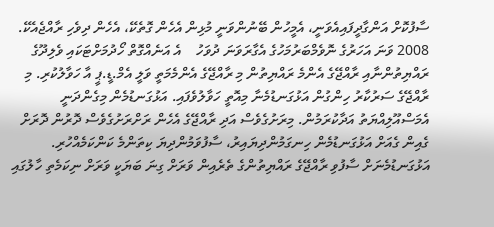ސާފުކޮށް އަންގާދީފައިއެވަނީ، އެމީހުން ބޭނުންވަނީ މުޅިން އެހެން ގޮތެކޭ، އެހެން ދިވެހި ރާއްޖެއެކޭ. 2008 ވަނަ އަހަރުގެ ނޮވެމްބަރުމަހުގެ އެގާރަވަނަ ދުވަހު    އެ އަނެއްގޮތް ހޯދުމަށްޓަކައި ވެލިދޫގެ ރައްޔިތުންނާއި ރާއްޖޭގެ އެންމެ ރައްޔިތުން މި ރާއްޖޭގެ އެންމެމަތީ ވަލީ އެމް.ޑީ.ޕީ އާ ހަވާލުކުރި. މި ރާއްޖޭގެ ސަރުކާރު ހިންގުން އަޅުގަނޑުމެނާ މިއޮތީ ހަވާލުވެފައި. އަޅުގަނޑުމެން މިގެންދަނީ އެމަސްއޫލިއްޔަތު އަދާކުރަމުން. މިރަށުގެވެސް އަދި ރާއްޖޭގެ އެހެން ރަށްރަށުގެވެސް ދޮރުން ދޮރަށް ގެއިން ގެއަށް އަޅުގަނޑުމެން ހިނގަމުންދިޔައިރު، ސާފުވަމުންދިޔަ ކިތަންމެ ކަންކަމެއްހުރި. އަޅުގަނޑުމެނަށް ސާފުވި ރާއްޖޭގެ ރައްޔިތުންގެ ތެރެއިން ވަރަށް ގިނަ ބަޔަކީ ވަރަށް ނިކަމެތި ހާލުގައި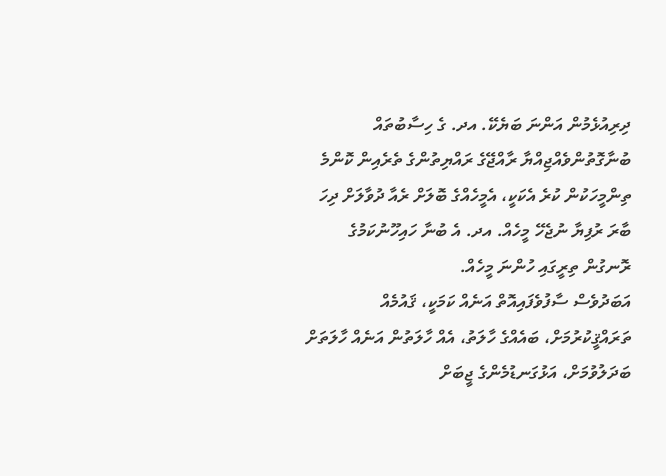ދިރިއުޅެމުން އަންނަ ބަޔެކޭ. އދ. ގެ ހިސާބުތައް ބުނާގޮތުންވެއްޖިއްޔާ ރާއްޖޭގެ ރައްޔިތުންގެ ތެރެއިން ކޮންމެ ތިންމީހަކުން ކުރެ އެކަކީ، އެމީހެއްގެ ބޮލަށް ރެއާ ދުވާލަށް ދިހަ ބާރަ ރުފިޔާ ނުޖެހޭ މީހެއް. އދ. އެ ބުނާ ހައިހޫނުކަމުގެ ރޮނގުން ތިރީގައި ހުންނަ މީހެއް.
އަބަދުވެސް ސާފުވެފައިއޮތް އަނެއް ކަމަކީ، ޤައުމެއް ތަރައްޤީކުރުމަށް، ބައެއްގެ ހާލަތު، އެއް ހާލަތުން އަނެއް ހާލަތަށް ބަދަލުވުމަށް، އަޅުގަނޑުމެންގެ ޖީބަށް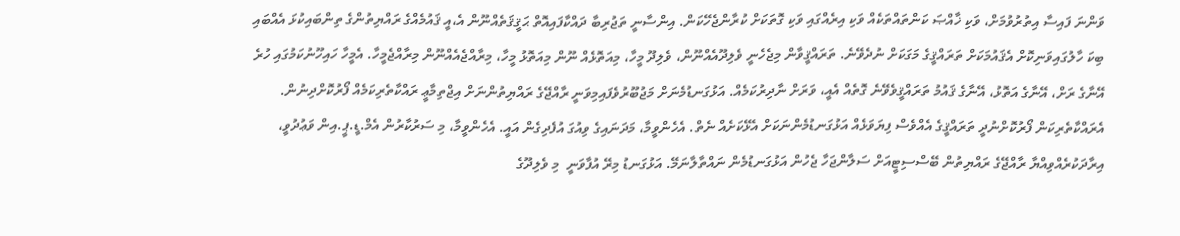ވަންނަ ފައިސާ އިތުރުވުމަށް، ވަކި ޚާއްޞަ ކަންތައްތަކެއް ވަކި އިރެއްގައި ވަކި ގޮތަކަށް ކުރާންޖެހޭކަން. އިންސާނީ ތަޖުރިބާ ދައްކާފައިއޮތް ޙަޤީޤަތެއްނޫން އެ،އީ ޤައުމެއްގެ ރައްޔިތުންގެ ތިންބައިކުޅަ އެއްބައި ބިކަ ހާލުގައިވަނިކޮށް އެޤައުމަކަށް ތަރައްޤީގެ މަގަކަށް ނުދެވޭނެ. ތަރައްޤީވާން މިޖެހެނީ ވެލިދޫއެއްނޫން، ވެލިދޫ މީހާ، މިއަތޮޅެއް ނޫން މިއަތޮޅު މީހާ، މިރާއްޖެއެއްނޫން މިރާއްޖެމީހާ. އެމީހާ ހައިހޫނުކަމުގައި ހުރެ އޭނާގެ ރަށް، އޭނާގެ އަތޮޅު، އޭނާގެ ޤައުމު ތަރައްޤީވެވޭނެ ގޮތެއް އެއީ، ވަރަށް ނާދިރުކަމެއް. އަޅުގަނޑުމެނަށް މަޖުބޫރުވެފައިމިވަނީ ރާއްޖޭގެ ރައްޔިތުންނަށް އިޖްތިމާޢީ ރައްކާތެރިކަމެއް ފޯރުކޮށްދިނުން. އެރައްކާތެރިކަން ފޯރުކޮށްނުދީ ތަރައްޤީގެ އެއްވެސް ފިޔަވަޅެއް އަޅުގަނޑުމެންނަކަށް އެޅޭކަށެއް ނެތް. އެހެންވީމާ، މަދަނައިގެ ވިއުގަ އުފެދިގެން އައީ. އެހެންވީމާ، މި ސަރުކާރުން އެމް.ޑީ.ޕީ.އިން ވަޢުދުވީ، އިރާދަކުރެއްވިއްޔާ ރާއްޖޭގެ ރައްޔިތުން ބޭސްސިޓީއަށް ސަލާންޖަހާ ޖެހުން އަޅުގަނޑުމެން ނައްތާލާނަމޭ. އަޅުގަނޑު މިރޭ އުފާވަނީ  މި ވެލިދޫގެ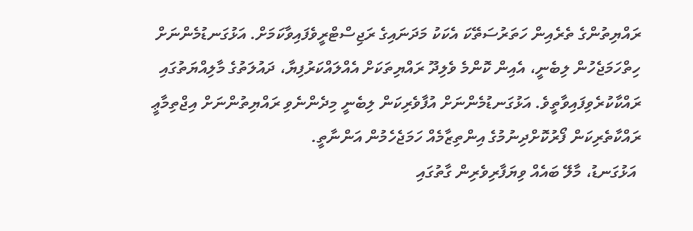ރައްޔިތުންގެ ތެރެއިން ހަތަރުސަތޭކަ އެކަކު މަދަނައިގެ ރަޖިސްޓްރީވެފައިވާކަމަށް. އަޅުގަނޑުމެންނަށް ހިތްހަމަޖެހުން ލިބެނީ، އެއިން ކޮންމެ ވެލިދޫ ރައްޔިތަކަށް އެއްލައްކަރުފިޔާ، ދައުލަތުގެ މާލިއްޔަތުގައި ރައްކާކުރެވިފައިވާތީވެ. އަޅުގަނޑުމެންނަށް އުފާވެރިކަން ލިބެނީ މިދެންނެވި ރައްޔިތުންނަށް އިޖްތިމާޢީ ރައްކާތެރިކަން ފޯރުކޮށްދިނުމުގެ އިންތިޒާމެއް ހަމަޖެހެމުން އަންނާތީ.
 އަޅުގަނޑު، މާލޭ ބައެއް ވިޔަފާރިވެރިން ގާތުގައި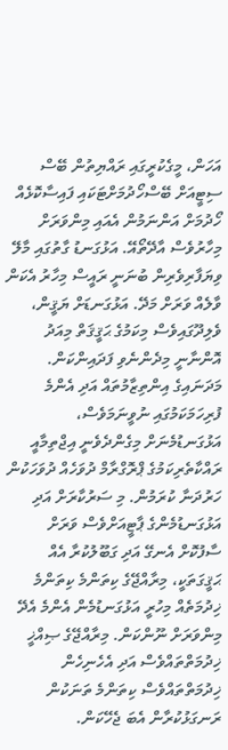އަހަން، މީގެކުރީގައި ރައްޔިތުން ބޭސް ސިޓީއަށް ބޭސްހޯދުމަށްޓަކައި ފައިސާކޮޅެއް ހޯދުމަށް އަންނަމުން އެއައި މިންވަރަށް މިހާރުވެސް އާދޭތޯއޭ. އަޅުގަނޑު ގާތުގައި މާލޭ ވިޔަފާރިވެރިން ބުނަނީ ރައީސް މިހާރު އެކަން ވާލެއް ވަރަށް މަދޭ. އަޅުގަނޑަށް ޔަޤީން، ވެލިދޫގައިވެސް މިކަމުގެ ޙަޤީޤަތް މިއަދު އޮންނާނީ މިދެންނެވި ފަދައިންކަން. މަދަނައިގެ އިންތިޒާމުތައް އަދި އެންމެ ފުރިހަމަކަމުގައި ނުވީނަމަވެސް، އަޅުގަނޑުމެނަށް މިގެންދެވެނީ އިޖްތިމާއީ ރައްކާތެރިކަމުގެ ޕްރޮގްރާމް ދުވަހެއް ދުވަހަކުން ހަރުދަނާ ކުރަމުން. މި ސަރުކާރަށް އަދި އަޅުގަނޑުމެންގެ ޕާޓީއަށްވެސް ވަރަށް ސާފުކޮށް އެނގޭ އަދި ގަބޫލުކުރާ އެއް ޙަޤީގަތަކީ، މިރާއްޖޭގެ ކިތަންމެ ކިތަންމެ ޚިދުމަތެއް މިހުރީ އަޅުގަނޑުމެން އެންމެ އެދޭ މިންވަރަށް ނޫންކަން. މިރާއްޖޭގެ ޞިއްޚީ ޚިދުމަތްތައްވެސް އަދި އެހެނިހެން ޚިދުމަތްތައްވެސް ކިތަންމެ ތަނަކުން ރަނގަޅުކުރާން އެބަ ޖެހޭކަން.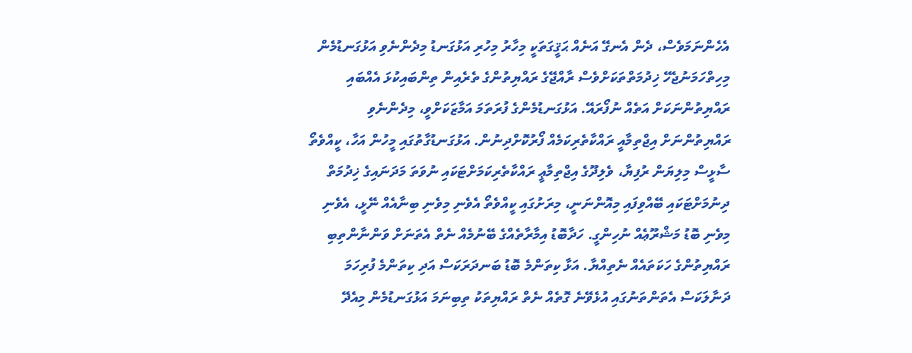އެހެންނަމަވެސް، ދެން އެނގޭ އަނެއް ޙަޤީގަތަކީ މިހާރު މިހުރި އަޅުގަނޑު މިދެންނެވި އަޅުގަނޑުމެން މިހިތްހަމަނުޖެހޭ ޚިދުމަތްތަކަށްވެސް ރާއްޖޭގެ ރައްޔިތުންގެ ތެރެއިން ތިންބައިކުޅަ އެއްބައި ރައްޔިތުންނަކަށް އަތެއް ނުފޯރައޭ. އަޅުގަނޑުމެންގެ ފުރަތަމަ އަމާޒަކަށްވީ، މިދެންނެވި ރައްޔިތުންނަށް އިޖްތިމާއީ ރައްކާތެރިކަމެއް ފޯރުކޮށްދިނުން. އަޅުގަނޑުގާތުގައި މީހުން އަހާ، ކީއްވެތޯ ސާޅީސް މިލިޔަން ރުފިޔާ، ވެލިދޫގެ އިޖްތިމާޢީ ރައްކާތެރިކަމަށްޓަކައި ނުވަތަ މަދަނައިގެ ޚިދުމަތް ދިނުމަށްޓަކައި ބޭއްވިފައި މިއޮންނަނީ، މިރަށުގައި ކީއްވެތޯ އެވެނި މިވެނި ބިނާއެއް ނޭޅީ، އެވެނި މިވެނި ބޮޑު މަޝްރޫޢެއް ނުހިންގީ. ހަދާބޮޑު އިމާރާތެއްގެ ބޭނުމެއް ނެތް އެތަނަށް ވަންނާންތިބި ރައްޔިތުންގެ ހަކަތައެއް ނެތިއްޔާ. އަޅާ ކިތަންމެ ބޮޑު ބަނދަރަކަސް އަދި ކިތަންމެ ފުރިހަމަ ދަނާލަކަސް އެތަންތަނުގައި އުޅެވޭނެ ގޮތެއް ނެތް ރައްޔިތަކު ތިބިނަމަ އަޅުގަނޑުމެން މިއެދޭ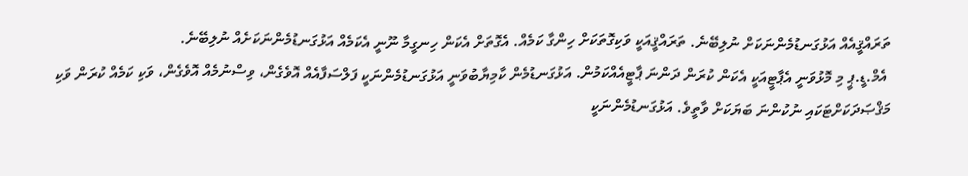ތަރައްޤީއެއް އަޅުގަނޑުމެންނަކަށް ނުލިބޭނެ. ތަރައްޤީއަކީ ވަކިގޮތަކަށް ހިންގާ ކަމެއް. އެގޮތަށް އެކަން ހިނގީމާ ނޫނީ އެކަމެއް އަޅުގަނޑުމެންނަކަށެއް ނުލިބޭނެ.
 އެމް.ޑީ.ޕީ މި މޮޅުވަނީ އެޕާޓީއަކީ އެކަން ކުރަން ދަންނަ ޕާޓީއެއްކަމުން. އަޅުގަނޑުމެން ކާމިޔާބުވަނީ އަޅުގަނޑުމެންނަކީ ފަލްސަފާއެއް އޮވެގެން، ވިސްނުމެއް އޮވެގެން، ވަކި ކަމެއް ކުރަން ވަކި މަޤްޞަދަކަށްޓަކައި ނުކުންނަ ބަޔަކަށް ވާތީވެ. އަޅުގަނޑުމެންނަކީ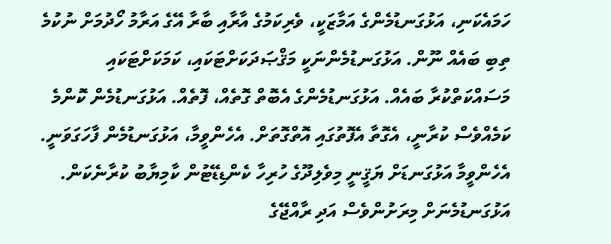ހަމައެކަނި، އަޅުގަނޑުމެންގެ އަމާޒަކީ، ވެރިކަމުގެ އާރާއި ބާރާ އޭގެ އަރާމު ހޯދުމަށް ނުކުމެ ތިބި ބައެއް ނޫން. އަޅުގަނޑުމެންނަކީ މަޤްޞަދަކަށްޓަކައި، ކަމަކަށްޓަކައި މަސައްކަތްކުރާ ބައެއް. އަޅުގަނޑުމެންގެ އެބޮތް ގޮތެއް، ފޮތެއް. އަޅުގަނޑުމެން ކޮންމެ ކަމެއްވެސް ކުރާނީ، އެގޮތާ އެފޮތުގައި އޮތްގޮތަށް. އެހެންވީމާ، އަޅުގަނޑުމެން ފާހަގަވަނީ. އެހެންވީމާ އަޅުގަނޑަށް ޔަޤީނީ މިވެލިދޫގެ ހުރިހާ ކެންޑިޑޭޓުން ކާމިޔާބު ކުރާނެކަން.
އަޅުގަނޑުމެނަށް މިރަށުންވެސް އަދި ރާއްޖޭގެ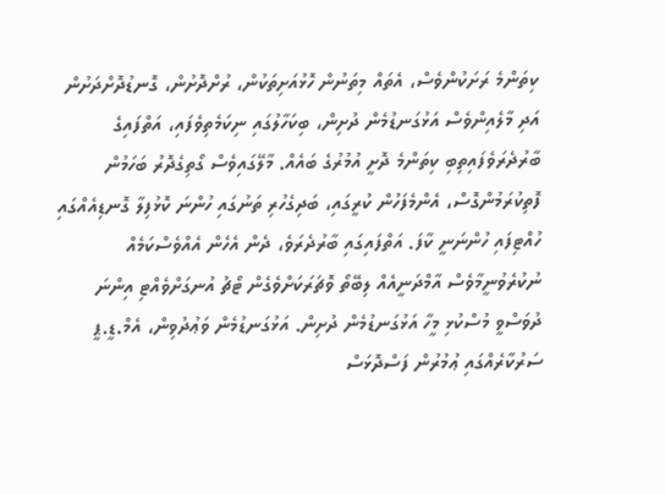ކިތަންމެ ރަށަކުންވެސް، އެތައް މިތަނުން ހޮޅުއަށިތަކުން، ރުށްދޮށުން، ގޮނޑުދޮށްދަށުން އަދި މާލެއިންވެސް އަޅުގަނޑުމެން ދުށިން، ބިކަހާލުގައި ނިކަމެތިވެފައި، އަތްފައިގެ ބާރުދެރަވެފައިތިބި ކިތަންމެ ދޮށީ އުމުރުގެ ބައެއް. މާލޭގައިވެސް ގޯތިގެދޮރު ބަހަމުން ފޮތިކުރަމުންގޮސް، އެންމެފަހުން ކުރީގައި، ބަދިގެހުރި ތަނުގައި ހުންނަ ކޮޅުފިލާ ގޮނޑިއެއްގައި ހުއްޓިފައި ހުންނަނީ ކާފަ. އަތްފައިގައި ބާރުދެރަވެ، ދެން އެހެން އެއްވެސްކަމެއް ނުކުރެވުނީމާވެސް އާމްދަނީއެއް ލިބޭތޯ ވޮޗަރަކަށްވެގެން ޓޯޗު އުނގަށްވެއްޓި އިންނަ ދުވަސްވީ މުސްކުޅި މީހާ އަޅުގަނޑުމެން ދުށިން. އަޅުގަނޑުމެން ވަޢުދުވިން، އެމް.ޑީ.ޕީ ސަރުކާރެއްގައި ޢުމުރުން ފަސްދޮޅަސް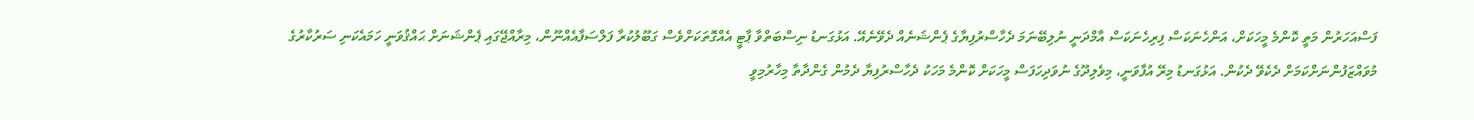ފަސްއަހަރުން މަތީ ކޮންމެ މީހަކަށް، އަންހެނަކަސް ފިރިހެނަކަސް އާމްދަނީ ނުލިބޭނަމަ ދެހާސްރުފިޔާގެ ޕެންޝަނެއް ދެވޭނެއޭ. އަޅުގަނޑު ނިސްބަތްވާ ޕާޓީ އެއްގޮތަކަށްވެސް ގަބޫލުކުރާ ފަލްސަފާއެއްނޫން، މިރާއްޖޭގައި ޕެންޝަނަށް ޙައްޤުވަނީ ހަމައެކަނި ސަރުކާރުގެ މުވައްޒަފުންނަށްކަމަށް ދެކެވޭ ދެކުން. އަޅުގަނޑު މިރޭ އުފާވަނީ، މިވެލިދޫގެ ނުވަދިހަފަސް މީހަކަށް ކޮންމެ މަހަކު ދެހާސްރުފިޔާ ދެމުން ގެންދާތާ މިހާރުމިވީ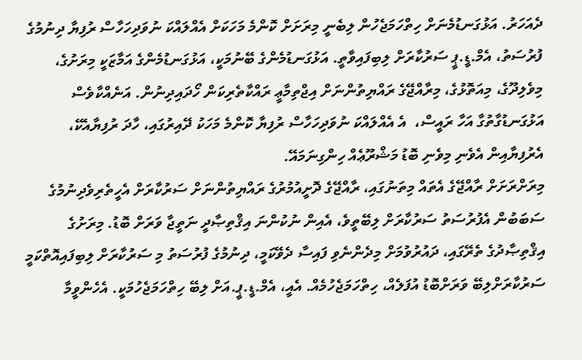ދެއަހަރު. އަޅުގަނޑުމެނަށް ހިތްހަމަޖެހުން ލިބެނީ މިރަށަށް ކޮންމެ މަހަކަށް އެއްލައްކަ ނުވަދިހަހާސް ރުފިޔާ ދިނުމުގެ ފުރުސަތު، އެމް.ޑީ.ޕީ ސަރުކާރަށް ލިބިފައިވާތީ. އަޅުގަނޑުމެންގެ ބޭނުމަކީ، އަޅުގަނޑުމެންގެ އަމާޒަކީ މިރަށުގެ، މިވެލިދޫގެ، މިއަތޮޅުގެ، މިރާއްޖޭގެ ރައްޔިތުންނަށް އިޖްތިމާޢީ ރައްކާތެރިކަން ހޯދައިދިނުން. އަނެއްކާވެސް އަޅުގަނޑުގާތުގާ އަހާ ރައީސް،  އެ އެއްލައްކަ ނުވަދިހަހާސް ރުފިޔާ ކޮންމެ މަހަކު ދޭއިރުގައި، ހާދަ ރުފިޔާއެކޭ، އެރުފިޔާއިން އެވެނި މިވެނި ބޮޑު މަޝްރޫޢެއް ހިންގިނަމައޭ.
މިރަށްރަށަށް ރާއްޖޭގެ އެތައް މިތަނުގައި، ރާއްޖޭގެ ދޮށީއުމުރުގެ ރައްޔިތުންނަށް ސަރުކާރަށް އެހީތެރިވެދިނުމުގެ ސަބަބުން އެފުރުސަތު ސަރުކާރަށް ލިބޭތީވެ، އެއިން ނުކުންނަ އިޤްތިޞާދީ ނަތީޖާ ވަރަށް ބޮޑު. މިރަށުގެ އިޤްތިޞާދުގެ ތެރޭގައި، ދައުރުވުމަށް މިދެންނެވި ފައިސާ ދެވޭކަމީ، ދިނުމުގެ ފުރުސަތު މި ސަރުކާރަށް ލިބިފައިއޮތްކަމީ ސަރުކާރަށްލިބޭ ވަރަށްބޮޑު އުފަލެއް، ހިތްހަމަޖެހުމެއް. އެއީ، އެމް.ޑީ.ޕީ.އަށް ލިބޭ ހިތްހަމަޖެހުމަކީ. އެހެންވީމާ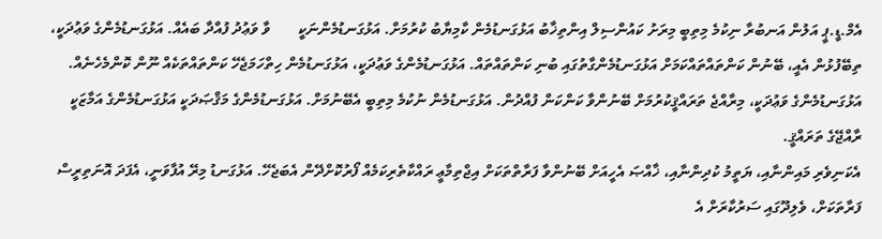އެމް.ޑީ.ޕީ އަލުން އަނބުރާ ނިކުމެ މިތިބީ މިރަށު ކައުންސިލް އިންތިޚާބު އަޅުގަނޑުމެން ކާމިޔާބު ކުރުމަށް. އަޅުގަނޑުމެންނަކީ       ވާ ވަޢުދު ފުއްދާ ބައެއް. އަޅުގަނޑުމެންގެ ވަޢުދަކީ، ތިބޭފުޅުން އެއީ، ބޭނުން ކަންތައްތައްކަމަށް އަޅުގަނޑުމެންގާތުގައި ބުނި ކަންތައްތައް. އަޅުގަނޑުމެންގެ ވަޢުދަކީ، އަޅުގަނޑުމެން ހިތްހަމަޖެހޭ ކަންތައްތަކެއް ނޫން ކޮންމެހެނެއް. އަޅުގަނޑުމެންގެ ވަޢުދަކީ، މިރާއްޖެ ތަރައްޤީކުރުމަށް ބޭނުންވާ ކަންކަން ފުއްދުން. އަޅުގަނޑުމެން ނުކުމެ މިތިބީ އެބޭނުމަށް. އަޅުގަނޑުމެންގެ މަޤްޞަދަކީ އަޅުގަނޑުމެންގެ އަމާޒަކީ ރާއްޖޭގެ ތަރައްޤީ.
އެކަނިވެރި މައިންނާއި، ޔަތީމު ކުދިންނާއި، ޚާއްޞަ އެހީއަށް ބޭނުންވާ ފަރާތްތަކަށް އިޖްތިމާޢީ ރައްކާތެރިކަމެއް ފޯރުކޮށްދޭން އެބަޖެހޭ. އަޅުގަނޑު މިރޭ އުފާވަނީ، އެފަދަ އޮނަތިރީސް ފަރާތަކަށް، ވެލިދޫގައި ސަރުކާރަށް އެ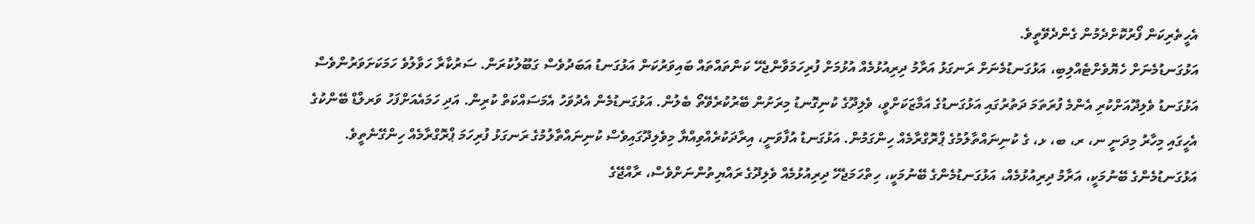އެހީތެރިކަން ފޯރުކޮށްދެމުން ގެންދެވޭތީވެ.
އަޅުގަނޑުމެނަށް ހެޔޮވެށްޓެއްލިބި، އަޅުގަނޑުމެނަށް ރަނގަޅު އަރާމު ދިރިއުޅުމެއް އުޅުމަށް ފުރިހަމަވާންޖެހޭ ކަންތައްތައް ބައިވަރުކަން އަޅުގަނޑު އަބަދުވެސް ގަބޫލުކުރަން. ސަރުކާރާ ހަވާލުވެ ހަމަކަށަވަރުންވެސް އަޅުގަނޑު ވެލިދޫއަށްކުރި އެންމެ ފުރަތަމަ ދަތުރުގައި އަޅުގަނޑުގެ އަމާޒަކަށްވީ، ވެލިދޫގެ ކުނިގޮނޑު މިރަށުން ބޭރުކުރެވޭތޯ ބެލުން. އަޅުގަނޑުމެން އެދުވަހު އެމަސައްކަތް ކުރިން. އަދި ހަމައެއަށްފަހު ވަރލްޑް ބޭންކުގެ އެހީގައި މިހާރު މިދަނީ ނ، ރ، ބ، ޅ، ގެ ކުނިނައްތާލުމުގެ ޕްރޮގްރާމެއް ހިންގަމުން. އަޅުގަނޑު އުފާވަނީ، އިރާދަކުރެއްވިއްޔާ މިވެލިދޫގައިވެސް ކުނިނައްތާލުމުގެ ރަނގަޅު ފުރިހަމަ ޕްރޮގްރާމެއް ހިންގޭނެތީވެ. އަޅުގަނޑުމެންގެ ބޭނުމަކީ، އަރާމު ދިރިއުޅުމެއް، އަޅުގަނޑުމެންގެ ބޭނުމަކީ، ހިތްހަމަޖެހޭ ދިރިއުޅުމެއް ވެލިދޫގެ ރައްޔިތުންނަށްވެސް، ރާއްޖޭގެ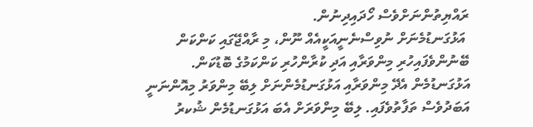ރައްޔިތުންނަށްވެސް ހޯދައިދިނުން.
 އަޅުގަނޑުމެނަށް ނުވިސްނެނީއަކީއެއް ނޫން، މި ރާއްޖޭގައި ކަންކަން ބޭނުންވެފައިހުރި މިންވަރާއި އަދި ކުރާންހުރި ކަންކަމުގެ ބޮޑުކަން. އަޅުގަނޑުމެން އެދޭ މިންވަރާއި އަޅުގަނޑުމެންނަށް ލިބޭ މިންވަރު މިއޮންނަނީ އަބަދުވެސް ތަފާތުވެފައި. ލިބޭ މިންވަރަށް އެބަ އަޅުގަނޑުމެން ޝުކރު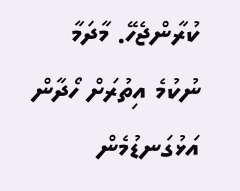ކުރާންޖެހޭ. މާދަމާ ނުކުމެ އިތުރަށް ހޯދާން އަޅުގަނޑުމެން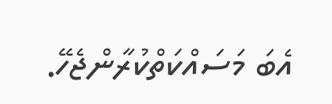އެބަ މަސައްކަތްކުރާންޖެހޭ.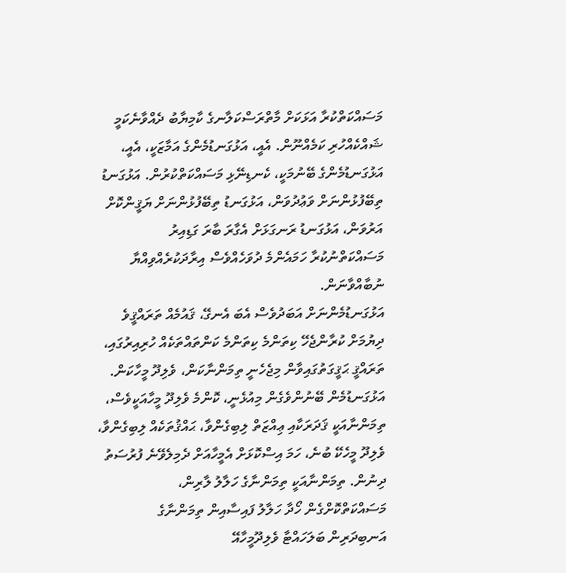މަސައްކަތްކުރާ އަޅަކަށް މާތްރަސްކަލާނގެ ކާމިޔާބު ދެއްވާނެކަމީ ޝައްކެއްހުރި ކަމެއްނޫން. އެއީ، އަޅުގަނޑުމެންގެ އަމާޒަކީ، އެއީ، އަޅުގަނޑުމެންގެ ބޭނުމަކީ، ކެނޑިނޭޅި މަސައްކަތްކުރުން. އަޅުގަނޑު ތިބޭފުޅުންނަށް ވަޢުދުވަން، އަޅުގަނޑު ތިބޭފުޅުންނަށް ޔަޤީންކޮށް އަރުވަން، އަޅުގަނޑު ރަނގަޅަށް އެގާރަ ބާރަ ގަޑިއިރު މަސައްކަތްނުކުރާ ހަމައެންމެ ދުވަހެއްވެސް އިރާދަކުރެއްވިއްޔާ ނުބާއްވާނަން.
އަޅުގަނޑުމެންނަށް އަބަދުވެސް އެބަ އެނގޭ، ޤައުމެއް ތަރައްޤީވެ ދިޔުމަށް ކުރާންޖެހޭ ކިތަންމެ ކިތަންމެ ކަންތައްތަކެއް ހުރިއިރުގައި، ތަރައްޤީ ޙަޤީގަތުގައިވާން މިޖެހެނީ ތިމަންނާކަން، ވެލިދޫ މީހާކަން. އަޅުގަނޑުމެން ބޭނުންވެގެން މިއުޅެނީ، ކޮންމެ ވެލިދޫ މީހާއަކީވެސް، ތިމަންނާއަކީ ޤަދަރަކާއި ޢިއްޒަތް ލިބިގެންވާ، ޙައްޤުތަކެއް ލިބިގެންވާ، ވެލިދޫ މީހެކޭ ބުނެ، ހަމަ އިސްކޮޅަށް އެމީހާއަށް ދެމިލެވޭނެ ފުރުސަތު ދިނުން. ތިމަންނާއަކީ ތިމަންނާގެ ހަލާލު ލާރިން، މަސައްކަތްކޮށްގެން ހޯދާ ހަލާލު ފައިސާއިން ތިމަންނާގެ އަނބިދަރިން ބަލަހައްޓާ ވެލިދޫމީހާއޭ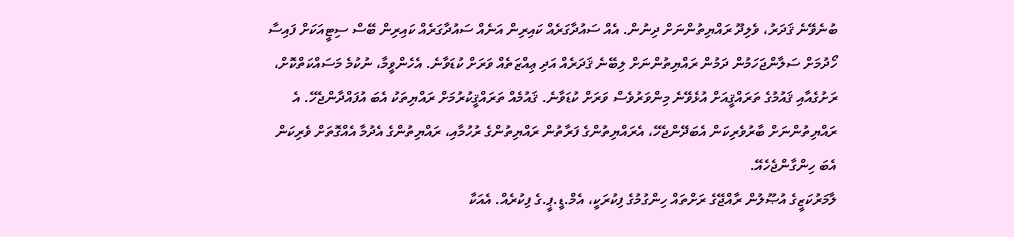ބުނެވޭނެ ޤަދަރު، ވެލިދޫ ރައްޔިތުންނަށް ދިނުން. އެއް ސައުދާގަރެއް ކައިރިން އަނެއް ސައުދާގަރެއް ކައިރިން ބޭސް ސިޓީއަކަށް ފައިސާ ހޯދުމަށް ސަލާންޖަހަމުން ދަމުން ރައްޔިތުންނަށް ލިބޭނެ ޤަދަރެއް އަދި ޢިއްޒަތެއް ވަރަށް ކުޑަވާނެ. އެހެންވީމާ، ނުކުމެ މަސައްކަތްކޮށް، ރަށުގެއާއި ޤައުމުގެ ތަރައްޤީއަށް އުޅެވޭނެ މިންވަރުވެސް ވަރަށް ކުޑަވާނެ. ޤައުމެއް ތަރައްޤީކުރުމަށް ރައްޔިތަކު އެބަ އުފައްދާންޖެހޭ. އެ ރައްޔިތުންނަށް ބާރުވެރިކަން އެބަދޭންޖެހޭ، އެރައްޔިތުންގެ ފަރާތުން ރައްޔިތުންގެ ރުހުމާއި، ރައްޔިތުންގެ އެދުމާ އެއްގޮތަށް ވެރިކަން އެބަ ހިންގާންޖެހެއޭ.
ލާމަރުކަޒީގެ އުޞޫލުން ރާއްޖޭގެ ރަށްތައް ހިންގުމުގެ ފިކުރަކީ، އެމް.ޑީ.ޕީ.ގެ ފިކުރެއް. އެއަކާ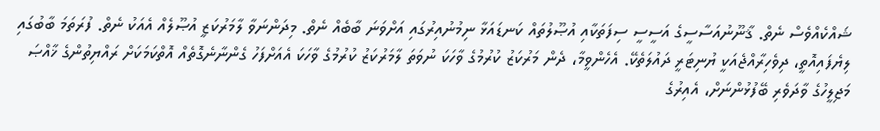ޝައްކެއްވެސް ނެތް. ޤާނޫނުއަސާސީގެ އަސީސީ ސިފަތަކާއި އުޞޫލުތައް ކަނޑައަޅާ ނިމުނުއިރުގައި އަށްވަނަ ބާބެއް ނެތް. މިދަންނަވާ ލާމަރުކަޒީ އުޞޫލެއް އެއަކު ނެތް. ފުރަތަމަ ބާބުގައި ލިޔެފައިއޮތީ، ދިވެހިރާއްޖެއަކީ ޔުނިޓަރީ ދައުލަތެކޭ. އެހެންވީމާ، ދެން މަރުކަޒު ކުރުމުގެ ވާހަކަ ނުވަތަ ލާމަރުކަޒު ކުރުމުގެ ވާހަކަ އެއަށްފަހު ގެންނާނެގޮތެއް އޮތްކަމަކަށް ރައްޔިތުންގެ ޚާއްޞަ މަޖިލީހުގެ ވާދަވެރި ބޭފުޅުންނަށް، އެއިރުގެ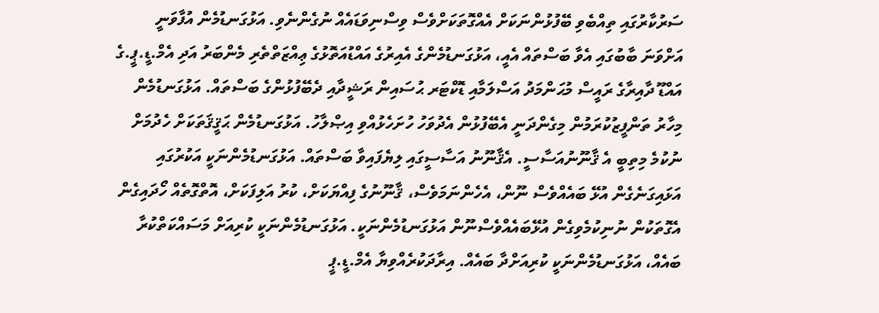ސަރުކާރުގައި ތިއްބެވި ބޭފުޅުންނަކަށް އެއްގޮތަކަށްވެސް ވިސްނިވަޑައެއް ނުގެންނެވި. އަޅުގަނޑުމެން އުފާވަނީ އަށްވަނަ ބާބުގައި އެވާ ބަސްތައް އެއީ، އަޅުގަނޑުމެންގެ އެއިރުގެ އައްޑުއަތޮޅުގެ ޢިއްޒަތްތެރި މެންބަރު އަދި އެމް.ޑީ.ޕީ.ގެ އައްޑޫ ދާއިރާގެ ރައީސް މުޙަންމަދު އަސްލަމާއި ޑޮކްޓަރ ޙުސައިން ރަޝީދާއި ދެބޭފުޅުންގެ ބަސްތައް. އަޅުގަނޑުމެން މިހާރު ތަންފީޒުކުރަމުން މިގެންދަނީ އެބޭފުޅުން އެދުވަހު ހުށަހެޅުއްވި އިޞްލާހު. އަޅުގަނޑުމެން ޙަޤީޤަތަކަށް ހެދުމަށް ނުކުމެ މިތިބީ އެ ޤާނޫނުއަސާސީ. އެޤާނޫނު އަސާސީގައި ލިޔެފައިވާ ބަސްތައް. އަޅުގަނޑުމެންނަކީ އަކުރުގައި އަޅައިގަނެގެން އުޅޭ ބައެއްވެސް ނޫން، އެހެންނަމަވެސް، ޤާނޫނުގެ ފިއްޔަކަށް، ކުރު އަލިފަކަށް، އޮތްގޮތެއް ހޯދައިގެން އެގޮތަކުން ނުނިކުމެވިގެން އުޅޭބައެއްވެސްނޫން އަޅުގަނޑުމެންނަކީ. އަޅުގަނޑުމެންނަކީ ކުރިއަށް މަސައްކަތްކުރާ ބައެއް، އަޅުގަނޑުމެންނަކީ ކުރިއަށްދާ ބައެއް. އިރާދަކުރެއްވިޔާ އެމް.ޑީ.ޕީ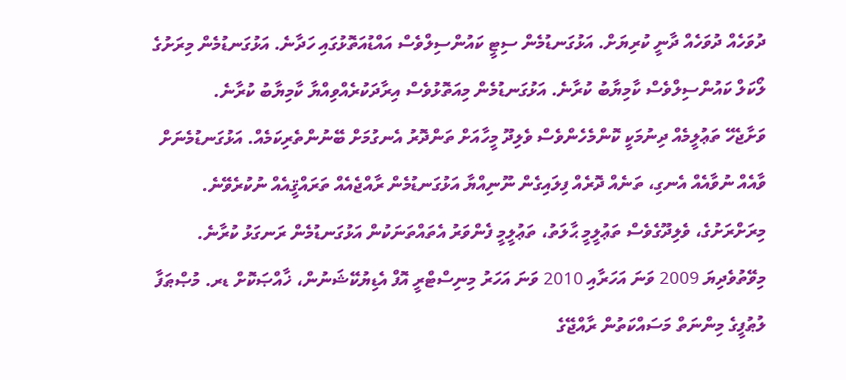ދުވަހެއް ދުވަހެއް ދާނީ ކުރިޔަށް. އަޅުގަނޑުމެން ސިޓީ ކައުންސިލްވެސް އައްޑުއަތޮޅުގައި ހަދާނެ. އަޅުގަނޑުމެން މިރަށުގެ ލޯކަލް ކައުންސިލްވެސް ކާމިޔާބު ކުރާނެ. އަޅުގަނޑުމެން މިއަތޮޅުވެސް އިރާދަކުރެއްވިއްޔާ ކާމިޔާބު ކުރާނެ.
ވަށާޖެހޭ ތަޢުލީމެއް ދިނުމަކީ ކޮންމެހެންވެސް ވެލިދޫ މީހާއަށް ތަންދޮރު އެނގުމަށް ބޭނުންތެރިކަމެއް. އަޅުގަނޑުމެނަށް ވާއެއް ނުވާއެއް އެނގި، ތަނެއް ދޮރެއް ފިލައިގެން ނޫނިއްޔާ އަޅުގަނޑުމެން ރާއްޖެއެއް ތަރައްޤީއެއް ނުކުރެވޭނެ. މިރަށްރަށުގެ، ވެލިދޫގެވެސް ތަޢުލީމީ ޙާލަތު، ތަޢުލީމީ ފެންވަރު އެތައްތަނަކުން އަޅުގަނޑުމެން ރަނގަޅު ކުރާނެ. މިވޭތުވެދިޔަ 2009 ވަނަ އަހަރާއި 2010 ވަނަ އަހަރު މިނިސްޓްރީ އޮފް އެޑިޔުކޭޝަނުން، ޚާއްޞަކޮށް ޑރ. މުޞްޠަފާ ލުޠުފީގެ މިންނަތް މަސައްކަތުން ރާއްޖޭގެ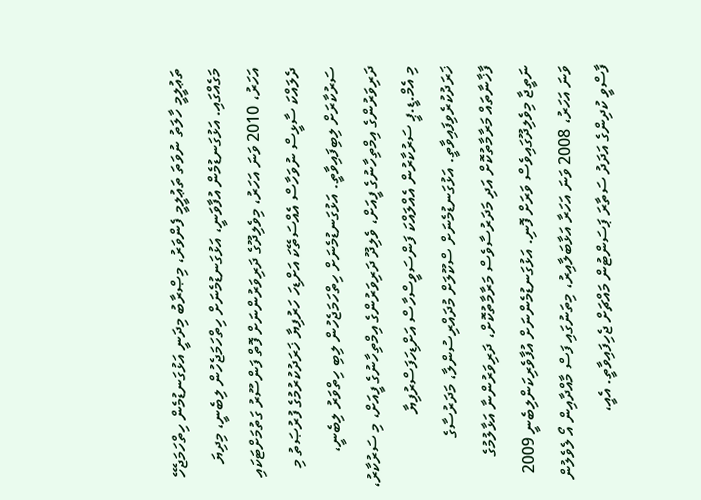ތަޢުލީމީ ހާލަތު ނުވަތަ ތަޢުލީމީ ފެންވަރު، މިޞްރާބު މިދަނީ އަޅުގަނޑުމެން ހިތްހަމަޖެހޭ މަގެއްގައި. އަޅުގަނޑުމެން އުފާވަނީ، އަޅުގަނޑުމެނަށް ހިތްހަމަޖެހުން ލިބެނީ، މިދިޔަ އަހަރު، 2010 ވަނަ އަހަރު، މިވެލިދޫގެ ދަރިވަރުންނަށް ފޮތް ފަންސޫރު ގަތުމަށްޓަކައި ދެލައްކަ ސާޅީސް ނުވަހާސް އެއްސަތޭކަ އަށްޑިހަ ހަރުފިޔާ ޚަރަދުކުރުމުގެ ފުރުޞަތު މި ސަރުކާރަށް ލިބިފައިވާތީ. އަޅުގަނޑުމެނަށް ހިތްހަމަޖެހުން ލިބި ހިތްވަރު ލިބެނީ، ދަރިވަރުންގެ އިމްތިހާނުގެ ފީއަށް، ވެލިދޫ ދަރިވަރުންގެ އިމްތިހާނުގެ ފީއަށް، މި ސަރުކާރު، މި އެމް.ޑީ.ޕީ ސަރުކާރުން އެއްލައްކަ ފަންސަވީސްހާސް އަށްޑިހަފަސްރުފިޔާ ޚަރަދުކުރެވިފައިވާތީ. އަޅުގަނޑުމެނަށް ސްކޫލަށް މުދައްރިސުންލާ، މަދަރުސާގެ ފާޚާނާތައް މަރާމާތުކޮށް އަދި މަދަރުސާވެސް މަރާމާތުކޮށް، ދަރިވަރުންނާ އަޅާލުމުގެ ނަތީޖާ މިވެލިދޫގައިވެސް ވަރަށް ފޮނި. އަޅުގަނޑުމެންނަށް އުފާވެރިކަންލިބެނީ 2009 ވަނަ އަހަރު، 2008 ވަނަ އަހަރާ އަޅާބަލާއިރު، މިތަނުގައި ފަސް މާއްދާއިން އޯ ލެވެލުން ފާސްވީ ކުދިންގެ އަދަދު ސަތާރަ ޕަސަންޓުން މައްޗަށް ޖެހިފައިވާތީ. އެއީ،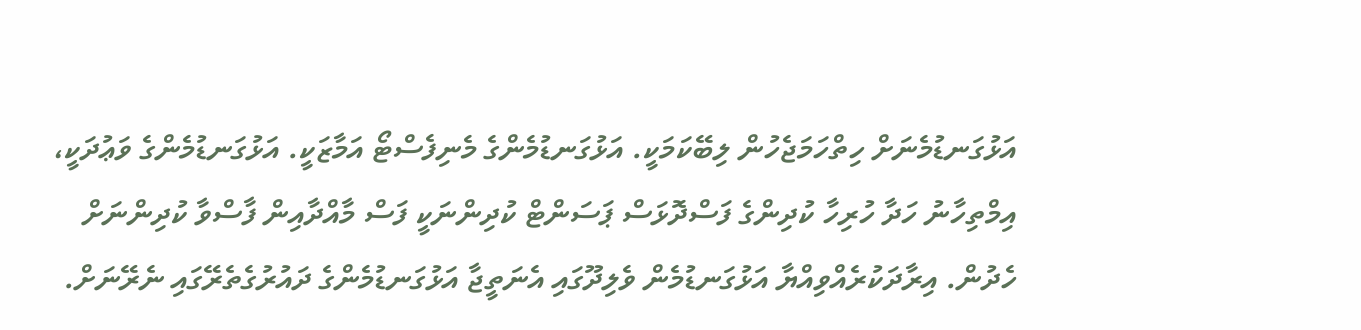އަޅުގަނޑުމެނަށް ހިތްހަމަޖެހުން ލިބޭކަމަކީ. އަޅުގަނޑުމެންގެ މެނިފެސްޓޯ އަމާޒަކީ. އަޅުގަނޑުމެންގެ ވަޢުދަކީ، އިމްތިހާނު ހަދާ ހުރިހާ ކުދިންގެ ފަސްދޮޅަސް ޕަސަންޓް ކުދިންނަކީ ފަސް މާއްދާއިން ފާސްވާ ކުދިންނަށް ހެދުން. އިރާދަކުރެއްވިއްޔާ އަޅުގަނޑުމެން ވެލިދޫގައި އެނަތީޖާ އަޅުގަނޑުމެންގެ ދައުރުގެތެރޭގައި ނެރޭނަށް.